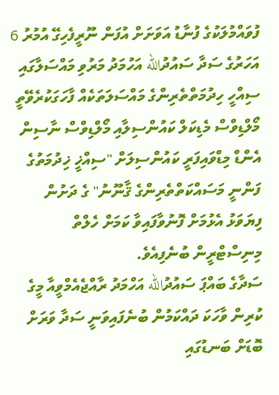ފުވައްމުލަކުގެ ފުނާޑު އަވަށަށް އުފަން ނޫރީފެހިގޭ އުމުރު 6 އަހަރުގެ ސަދާ ސައުދުالله އަހުމަދު މަރުވި މައްސަލާގައި ސިއްހީ ހިދުމަތްތެރިންގެ މައްސަލަތަކެއް ފާހަގަކުރެވޭތީ މޯލްޑިވްސް މެޑިކަލް ކައުންސިލާއި މޯލްޑިވްސް ނާސިން އެންޑް މިޑްވައިފަރީ ކައުންސިލަށް "ސިއްޚީ ޚިދުމަތުގެ ފަންނީ މަސައްކަތްތެރިންގެ ޤާނޫނު" ގެ ދަށުން ފިޔަވަޅު އެޅުމަށް ފޮނުވާފައިވާ ކަމަށް ހެލްތް މިނިސްޓްރީން ބުނެފިއެވެ.
ސަދާގެ ބައްޕަ ސައުދުالله އަހްމަދު ރާއްޖެއެމްވީއާ މީގެ ކުރިން ވާހަކަ ދައްކަމުން ބުނެފައިވަނީ ސަދާ ވަރަށް ބޮޑަށް ބަނޑުގައި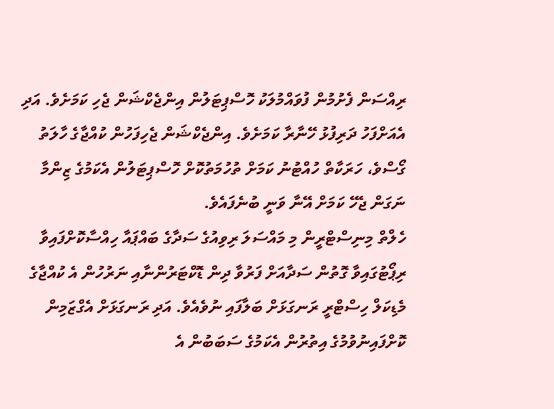ރިއްސަން ފެށުމުން ފުވައްމުލަކު ހޮސްޕިޓަލުން އިންޖެކްޝަން ޖެހި ކަމަށެވެ. އަދި އެއަށްފަހު ދަރިފުޅު ހޭނާރާ ކަމަށެވެ. އިންޖެކްޝަން ޖެހިފަހުން ކުއްޖާގެ ހާލަތު ގޯސްވެ، ހަރަކާތް ހުއްޓުނު ކަމަށް ތުހުމަތުކޮށް ހޮސްޕިޓަލުން އެކަމުގެ ޒިންމާ ނަގަން ޖެހޭ ކަމަށް އޭނާ ވަނީ ބުނެފައެވެ.
ހެލްތް މިނިސްޓްރީން މި މައްސަލަ ރިވިއުގެ ސަދާގެ ބައްޕައާ ހިއްސާކޮށްފައިވާ ރިޕޯޓުގައިވާ ގޮތުން ސަދާއަށް ފަރުވާ ދިން ޑޮކްޓަރުންނާއި ނަރުހުން އެ ކުއްޖާގެ މެޑިކަލް ހިސްޓްރީ ރަނގަޅަށް ބަލާފައި ނުވެއެވެ. އަދި ރަނގަޅަށް އެގްޒަމިން ކޮށްފައިނުވުމުގެ އިތުރުން އެކަމުގެ ސަބަބުން އެ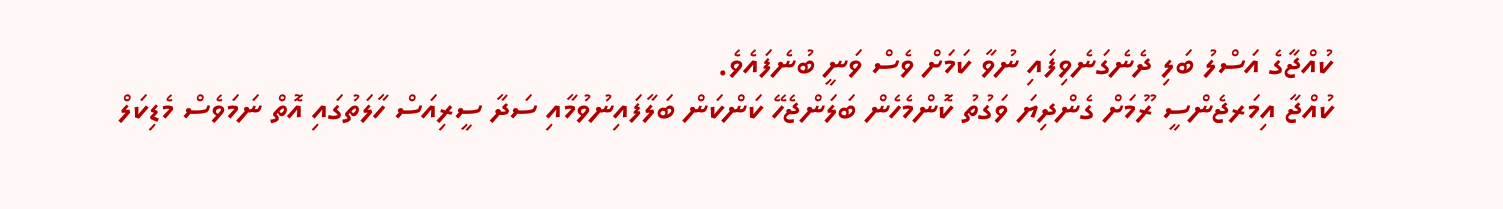ކުއްޖާގެ އަސްލު ބަލި ދެނެގަނެވިފައި ނުވާ ކަމަށް ވެސް ވަނީ ބުނެފައެވެ.
ކުއްޖާ އިމަރޖެންސީ ރޫމަށް ގެންދިޔަ ވަގުތު ކޮންމެހެން ބަލަންޖެހޭ ކަންކަން ބަލާފައިނުވުމާއި ސަދާ ސީރިއަސް ހާލަތުގައި އޮތް ނަމަވެސް މެޑިކަލް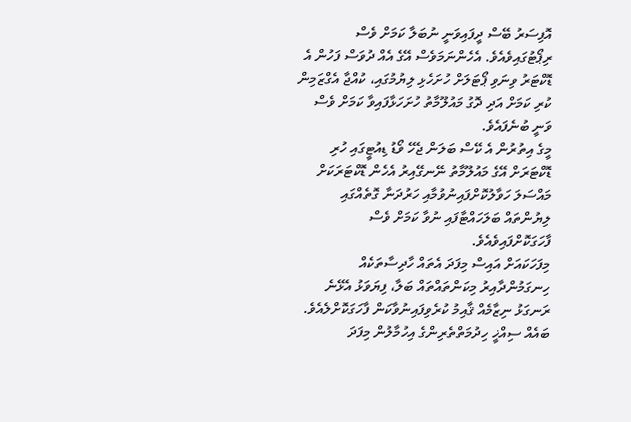އޮފިސަރު ބޭސް ދީފައިވަނީ ނުބަލާ ކަމަށް ވެސް ރިޕޯޓުގައިވެއެވެ. އެހެންނަމަވެސް އޭގެ އެއް ދުވަސް ފަހުން އެ ޑޮކްޓަރު ވިނަވި ޕޯޓަލަށް ހުށަހެޅި ލިޔުމުގައި، ކުއްޖާ އެގްޒަމިން ކުރި ކަމަށް އަދި ދޮގު މައުލޫމާތު ހުށަހަޅާފައިވާ ކަމަށް ވެސް ވަނީ ބުނެފައެވެ.
މީގެ އިތުރުން އެ ކޭސް ބަލަން ޖެހޭ ވޯޑު ޑިއުޓީގައި ހުރި ޑޮކްޓަރަށް އޭގެ މައުލޫމާތު ނޭނގޭއިރު އެހެން ޑޮކްޓަރަކަށް މައްސަލަ ހަވާލުކޮށްފައިނުވުމާއި ހަރުދަނާ ގޮތެއްގައި ލިޔުންތައް ބަލަހައްޓާފައި ނުވާ ކަމަށް ވެސް ފާހަގަކޮށްފައިވެއެވެ.
މިފަހަކައަށް އައިސް މިފަދަ އެތައް ހާދިސާތަކެއް ހިނގަމުންދާއިރު މިކަންތައްތައް ބަލާ، ފިޔަވަޅު އެޅޭނެ ރަނގަޅު ނިޒާމެއް ޤާއިމު ކުރެވިފައިނުވާކަން ފާހަގަކޮށްލެއެވެ. ބައެއް ސިއްޚީ ހިދުމަތްތެރިންގެ އިހުމާލުން މިފަދަ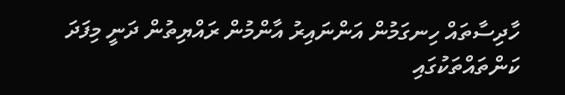ހާދިސާތައް ހިނގަމުން އަންނައިރު އާންމުން ރައްޔިތުން ދަނީ މިފަދަ ކަންތައްތަކުގައި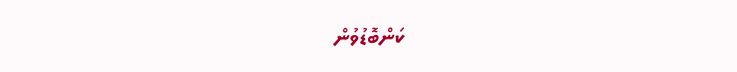ކަންބޮޑުވުން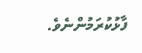ފާޅުކުރަމުންނެވެ.